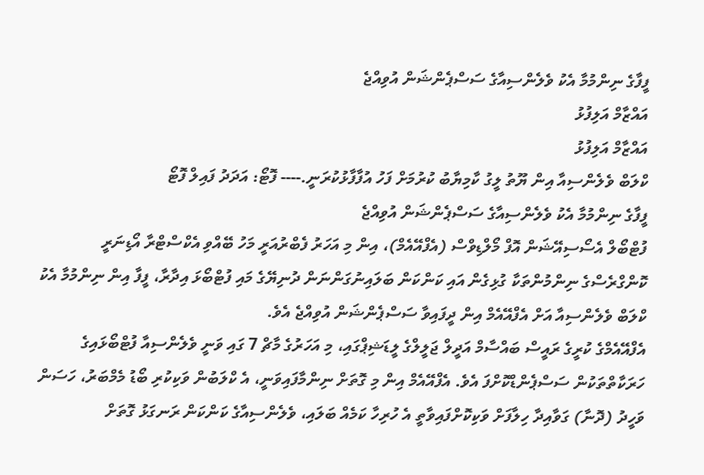ފީފާގެ ނިންމުމާ އެކު ވެލެންސިއާގެ ސަސްޕެންޝަން އުވިއްޖެ
އައްޒާމް އަލިފުޅު
އައްޒާމް އަލިފުޅު
ކްލަބް ވެލެންސިއާ އިން ޔޫތު ލީގު ކާމިޔާބު ކުރުމަށް ފަހު އުފާފާޅުކުރަނީ.---- ފޮޓޯ: އަދަދު ފައިލް ފޮޓޯ
ފީފާގެ ނިންމުމާ އެކު ވެލެންސިއާގެ ސަސްޕެންޝަން އުވިއްޖެ
ފުޓްބޯލް އެސޯސިއޭޝަން އޮފް މޯލްޑިވްސް (އެފްއޭއެމް)، އިން މި އަހަރު ފެބްރުއަރީ މަހު ބޭއްވި އެކްސްޓްރާ އޯޑިނަރީ ކޮންގްރެސްގެ ނިންމުންތަކާ ގުޅިގެން އައި ކަންކަން ބަލައިނުގަންނަން ދުނިޔޭގެ މައި ފުޓްބޯޅަ އިދާރާ، ފީފާ އިން ނިންމުމާ އެކު ކްލަބް ވެލެންސިއާ އަށް އެފްއޭއެމް އިން ދީފައިވާ ސަސްޕެންޝަން އުވިއްޖެ އެވެ.
އެފްއޭއެމްގެ ކުރީގެ ރައީސް ބައްސާމް އަދީލް ޖަލީލްގެ ލީޑަޝިޕްގައި، މި އަހަރުގެ މާޗް 7 ގައި ވަނީ ވެލެންސިއާ ފުޓްބޯޅައިގެ ހަރަކާތްތަކުން ސަސްޕެންޑްކޮށްފަ އެވެ. އެފްއޭއެމް އިން މި ގޮތަށް ނިންމާފައިވަނީ، އެ ކްލަބުން ވަކިކުރި ބޯޑު މެމްބަރު، ހަސަން ވަހީދު (ދޮނާ) ގަވާއިދާ ހިލާފަށް ވަކިކޮށްފައިވާތީ އެ ހުރިހާ ކަމެއް ބަލައި، ވެލެންސިއާގެ ކަންކަން ރަނގަޅު ގޮތަށް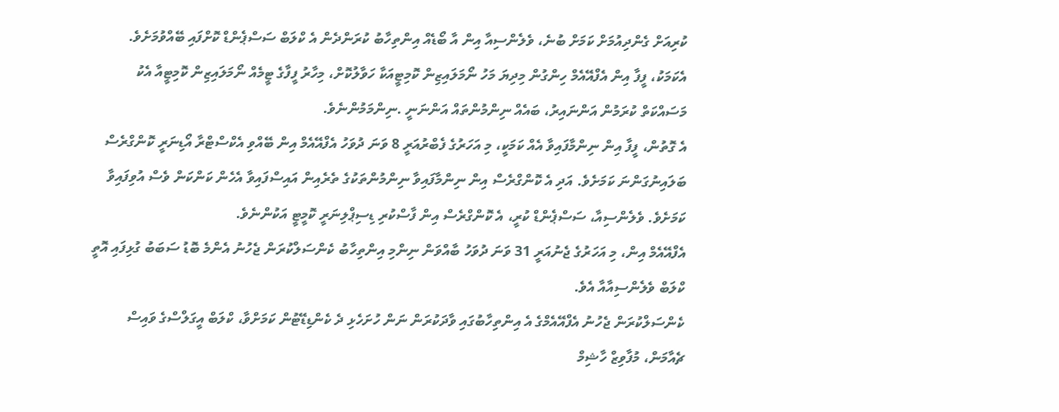ކުރިއަށް ގެންދިއުމަށް ކަމަށް ބުނެ، ވެލެންސިއާ އިން އާ ބޯޑެއް އިންތިހާބު ކުރަންދެން އެ ކްލަބް ސަސްޕެންޑް ކޮށްފައި ބޭއްވުމަށެވެ.
އެކަމަކު، ފީފާ އިން އެފްއޭއެމް ހިންގުން މިދިޔަ މަހު ނޯމަލައިޒިން ކޮމިޓީއަކާ ހަވާލުކޮށް، މިހާރު ފީފާގެ ޓީމެއް ނޯމަލައިޒިން ކޮމިޓީއާ އެކު މަސައްކަތް ކުރަމުން އަންނައިރު، ބައެއް ނިންމުންތައް އަންނަނީ .ނިންމަމުންނެވެ.
އެ ގޮތުން، ފީފާ އިން ނިންމާފައިވާ އެއް ކަމަކީ، މި އަހަރުގެ ފެބްރުއަރީ 8 ވަނަ ދުވަހު އެފްއޭއެމް އިން ބޭއްވި އެކްސްޓްރާ އޯޑިނަރީ ކޮންގްރެސް ބަލައިނުގަންނަ ކަމަށެވެ. އަދި އެ ކޮންގްރެސް އިން ނިންމާފައިވާ ނިންމުންތަކުގެ ތެރެއިން އައިސްފައިވާ އެހެން ކަންކަން ވެސް އުވިފައިވާ ކަމަށެވެ. ވެލެންސިއާ، ސަސްޕެންޑް ކުރީ، އެ ކޮންގްރެސް އިން ފާސްކުރި ޑިސިޕްލިނަރީ ކޮމީޓީ އަކުންނެވެ.
އެފްއޭއެމް އިން، މި އަހަރުގެ ޖެނުއަރީ 31 ވަނަ ދުވަހު ބާއްވަން ނިންމި އިންތިހާބު ކެންސަލްކުރަން ޖެހުނު އެންމެ ބޮޑު ސަބަބު ގުޅިފައި އޮތީ ކްލަބް ވެލެންސިއާއާ އެވެ.
ކެންސަލްކުރަން ޖެހުނު އެފްއޭއެމްގެ އެ އިންތިހާބުގައި ވާދަކުރަން ނަން ހުށަހެޅި ދެ ކެންޑިޑޭޓުން ކަމަށްވާ، ކްލަބް އީގަލްސްގެ ވައިސް ޗެއާމަން، މުފާވިޒް ހާޝިމް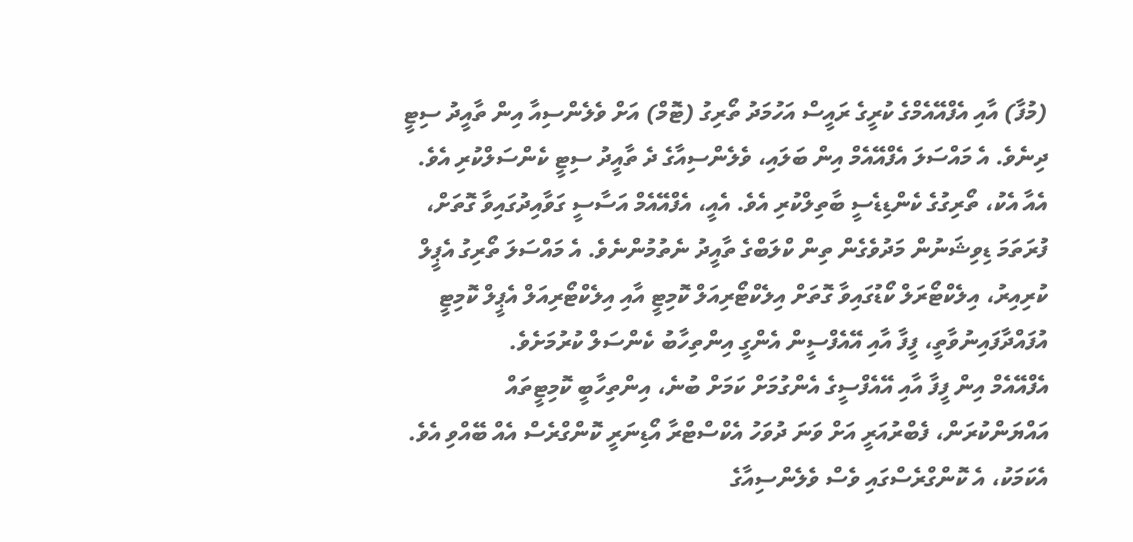(މުފާ) އާއި އެފްއޭއެމްގެ ކުރީގެ ރައީސް އަހުމަދު ތޯރިގު (ޓޮމް) އަށް ވެލެންސިއާ އިން ތާއީދު ސިޓީ ދިނެވެ. އެ މައްސަލަ އެފްއޭއެމް އިން ބަލައި، ވެލެންސިއާގެ ދެ ތާއީދު ސިޓީ ކެންސަލްކުރި އެވެ. އެއާ އެކު، ތޯރިގުގެ ކެންޑިޑެސީ ބާތިލްކުރި އެވެ. އެއީ، އެފްއޭއެމް އަސާސީ ގަވާއިދުގައިވާ ގޮތަށް، ފުރަތަމަ ޑިވިޝަނުން މަދުވެގެން ތިން ކްލަބްގެ ތާއީދު ނެތުމުންނެވެ. އެ މައްސަލަ ތޯރިގު އެޕީލް ކުރިއިރު، އިލެކްޓޯރަލް ކޯޑުގައިވާ ގޮތަށް އިލެކްޓޯރިއަލް ކޮމިޓީ އާއި އިލެކްޓޯރިއަލް އެޕީލް ކޮމިޓީ އުފައްދާފައިނުވާތީ، ފީފާ އާއި އޭއެފްސީން އެންގީ އިންތިހާބު ކެންސަލް ކުރުމަށެވެ.
އެފްއޭއެމް އިން ފީފާ އާއި އޭއެފްސީގެ އެންގުމަށް ކަމަށް ބުނެ، އިންތިހާބީ ކޮމިޓީތައް އައްޔަންކުރަން، ފެބްރުއަރީ އަށް ވަނަ ދުވަހު އެކްސްޓްރާ އޯޑިނަރީ ކޮންގްރެސް އެއް ބޭއްވި އެވެ. އެކަމަކު، އެ ކޮންގްރެސްގައި ވެސް ވެލެންސިއާގެ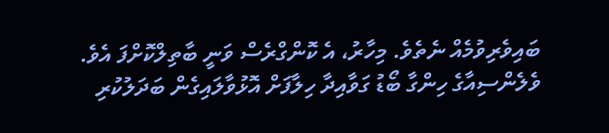ބައިވެރިވުމެއް ނެތެވެ. މިހާރު، އެ ކޮންގްރެސް ވަނީ ބާތިލްކޮށްފަ އެވެ.
ވެލެންސިއާގެ ހިންގާ ބޯޑު ގަވާއިދާ ހިލާފަށް އޮޅުވާލައިގެން ބަދަލުކުރި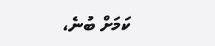ކަމަށް ބުނެ،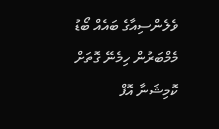ވެލެންސިއާގެ ބައެއް ބޯޑު މެމްބަރުން ހިމެނޭ ގޮތަށް ކޮމިޝަނާ އޮފް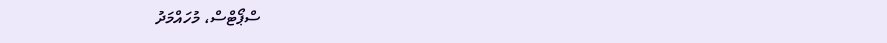ސްޕޯޓްސް، މުހައްމަދު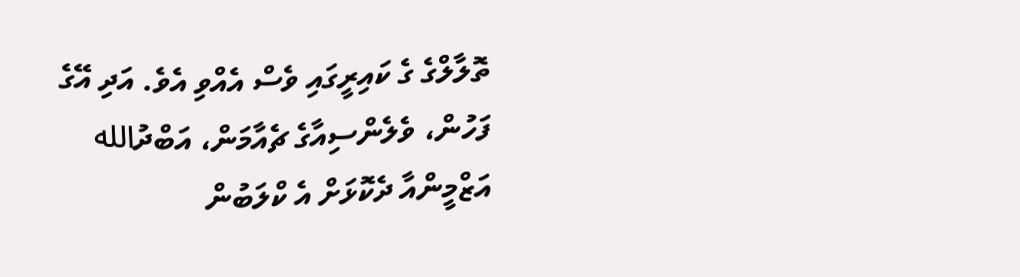ތޮލާލްގެ ގެ ކައިރީގައި ވެސް އެއްވި އެވެ. އަދި އޭގެ ފަހުން، ވެލެންސިއާގެ ޗެއާމަން، އަބްދުالله އަޒްމީންއާ ދެކޮޅަށް އެ ކްލަބުން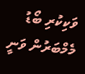ވަކިކުރި ބޯޑު މެމްބަރުން ވަނީ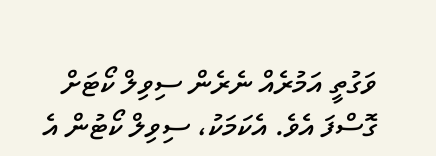ވަގުތީ އަމުރެއް ނެރެން ސިވިލް ކޯޓަށް ގޮސްފަ އެވެ. އެކަމަކު، ސިވިލް ކޯޓުން އެ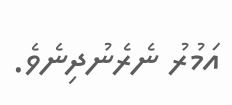އަމުރު ނެރެނުދިނެވެ.